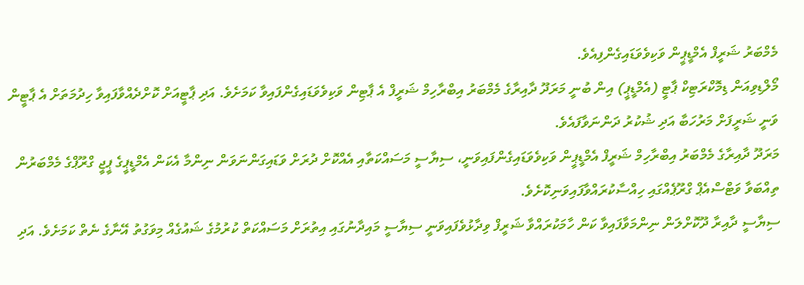މެމްބަރު ޝަރީފް އެމްޑީޕީން ވަކިވެވަޑައިގެންފިއެވެ.
މޯލްޑިވިއަން ޑިމޮކްރަޓިކް ޕާޓީ (އެމްޑީޕީ) އިން ބުނީ މަރަދޫ ދާއިރާގެ މެމްބަރު އިބްރާހިމް ޝަރީފް އެ ޕާޓިން ވަކިވެވަޑައިގެންފައިވާ ކަމަށެވެ. އަދި ޕާޓީއަށް ކޮށްދެއްވާފައިވާ ހިދުމަތަށް އެ ޕާޓީން ވަނީ ޝަރީފަށް މަރުހަބާ އަދި ޝުކުރު ދަންނަވާފައެވެ.
މަރަދޫ ދާއިރާގެ މެމްބަރު އިބްރާހިމް ޝަރީފް އެމްޑީޕީން ވަކިވެވަޑައިގެންފައިވަނީ، ސިޔާސީ މަސައްކަތާއި އެއްކޮށް ދުރަށް ވަޑައިގަންނަވަން ނިންމާ އެކަން އެމްޑީޕީގެ ޕީޖީ ގްރޫޕްގެ މެމްބަރުން ތިއްބަވާ ވަޓްސްއެޕް ގްރޫޕެއްގައި ހިއްސާކުރައްވާފައިވަނިކޮށެވެ.
ސިޔާސީ ދާއިރާ ދޫކޮށްލަން ނިންމަވާފައިވާ ކަން ހާމަކުރައްވާ ޝަރީފް ވިދާޅުވެފައިވަނީ ސިޔާސީ މައިދާނުގައި އިތުރަށް މަސައްކަތް ކުރުމުގެ ޝައުގެއް މިވަގުތު އޭނާގެ ނެތް ކަމަށެވެ. އަދި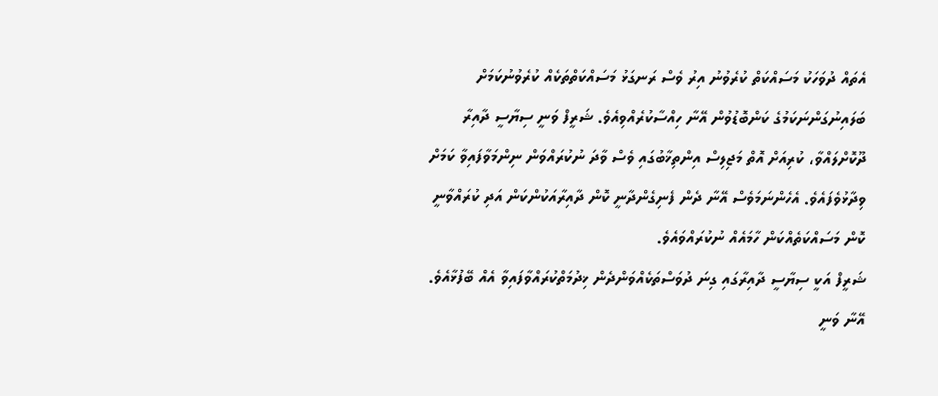އެތައް ދުވަހަކު މަސައްކަތް ކުރެވުނު އިރު ވެސް ރަނގަޅު މަސައްކަތްތަކެއް ކުރެވުނުކަމަށް ބަލައިނުގަންނަކަމުގެ ކަންބޮޑުވުން އޭނާ ހިއްސާކުރެއްވިއެވެ. ޝަރީފް ވަނީ ސިޔާސީ ދާއިރާ ދޫކޮށްލައްވާ، ކުރިއަށް އޮތް މަޖިލިސް އިންތިޚާބުގައި ވެސް ވާދަ ނުކުރައްވަން ނިންމަވާފައިވާ ކަމަށް ވިދާޅުވެފައެވެ. އެހެންނަމަވެސް އޭނާ ދެން ފެނިގެންދާނީ ކޮން ދާއިރާއަކުންކަން އަދި ކުރައްވާނީ ކޮން މަސައްކަތެއްކަން ހާމައެއް ނުކުރައްވައެވެ.
ޝަރީފް އަކީ ސިޔާސީ ދާއިރާގައި ގިނަ ދުވަސްތަކެއްވަންދެން ޚިދުމަތްކުރައްވާފައިވާ އެއް ބޭފުޅާއެވެ. އޭނާ ވަނީ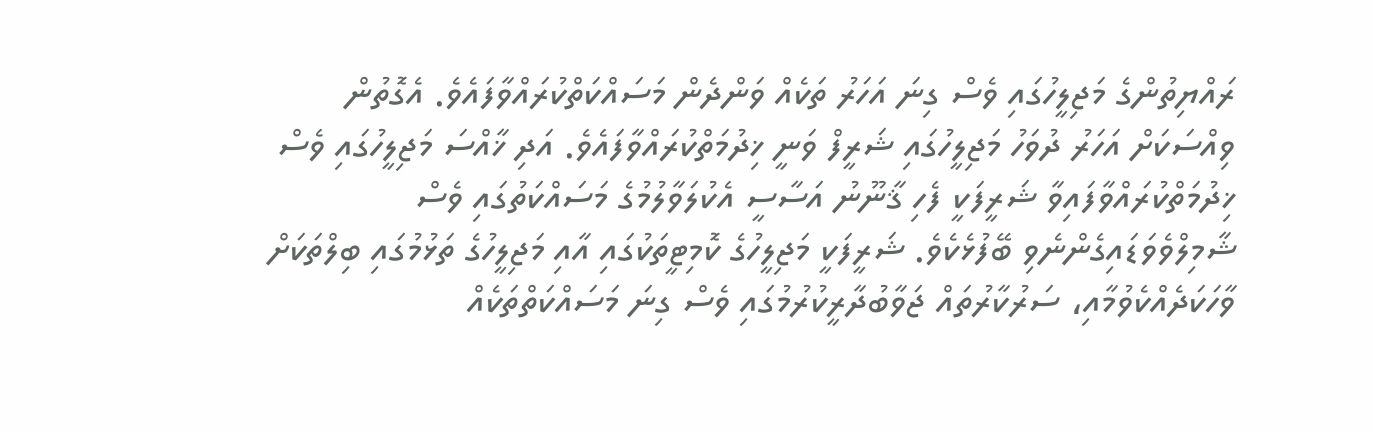ރައްޔިތުންގެ މަޖިލީހުގައި ވެސް ގިނަ އަހަރު ތަކެއް ވަންދެން މަސައްކަތްކުރައްވާފައެވެ. އެގޮތުން ވިއްސަކަށް އަހަރު ދުވަހު މަޖިލީހުގައި ޝަރީފް ވަނީ ޚިދުމަތްކުރައްވާފައެވެ. އަދި ޚާއްސަ މަޖިލީހުގައި ވެސް ޚިދުމަތްކުރައްވާފައިވާ ޝަރީފަކީ ފެހި ޤާނޫނު އަސާސީ އެކުލަވާލުމުގެ މަސައްކަތުގައި ވެސް ޝާމިލްވެވަޑައިގެންނެވި ބޭފުޅެކެވެ. ޝަރީފަކީ މަޖިލީހުގެ ކޮމިޓީތަކުގައި އާއި މަޖިލީހުގެ ތަޅުމުގައި ބިލްތަކަށް ވާހަކަދެއްކެވުމާއި، ސަރުކާރުތައް ޖަވާބުދާރީކުރުމުގައި ވެސް ގިނަ މަސައްކަތްތަކެއް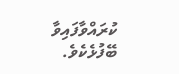ކުރައްވާފައިވާ ބޭފުޅެކެވެ.